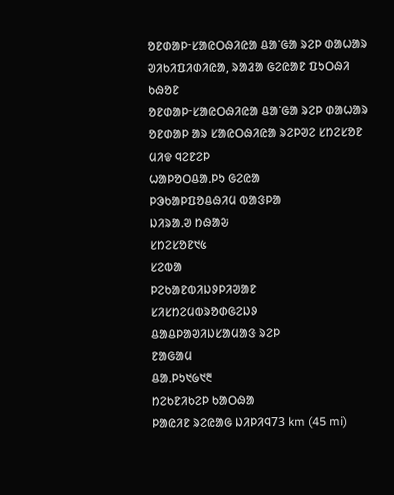ᱚᱱᱰᱟᱞᱼᱥᱟᱭᱛᱷᱤᱭᱟ ᱪᱟᱸᱜᱟ ᱨᱮᱞ ᱰᱟᱦᱟᱨ
ᱣᱤᱠᱤᱯᱤᱰᱤᱭᱟ, ᱨᱟᱲᱟ ᱜᱮᱭᱟᱱ ᱯᱩᱛᱷᱤ ᱠᱷᱚᱱ
ᱚᱱᱰᱟᱞᱼᱥᱟᱭᱛᱷᱤᱭᱟ ᱪᱟᱸᱜᱟ ᱨᱮᱞ ᱰᱟᱦᱟᱨ
ᱚᱱᱰᱟᱞ ᱟᱨ ᱥᱟᱭᱛᱷᱤᱭᱟ ᱨᱮᱞᱣᱮ ᱥᱴᱮᱥᱚᱱ
ᱢᱤᱫ ᱧᱮᱱᱮᱞ
ᱦᱟᱞᱚᱛᱪᱟᱹᱞᱩ ᱜᱮᱭᱟ
ᱞᱳᱠᱟᱞᱯᱚᱪᱷᱤᱢ ᱵᱟᱝᱞᱟ
ᱡᱤᱨᱟᱹᱣ ᱴᱷᱟᱶ
ᱥᱴᱮᱥᱚᱱ᱑᱕
ᱥᱮᱵᱟ
ᱞᱮᱠᱟᱱᱵᱤᱡᱽᱞᱤᱣᱟᱱ
ᱥᱤᱥᱴᱮᱢᱵᱨᱚᱰᱜᱮᱡᱽ
ᱪᱟᱪᱞᱟᱣᱤᱡᱥᱟᱢᱟᱝ ᱨᱮᱞ
ᱱᱟᱜᱟᱢ
ᱪᱟᱹᱞᱩ᱑᱙᱑᱓
ᱴᱮᱠᱱᱤᱠᱮᱞ ᱠᱟᱛᱷᱟ
ᱞᱟᱭᱤᱱ ᱨᱮᱭᱟᱜ ᱡᱤᱞᱤᱧ73 km (45 mi)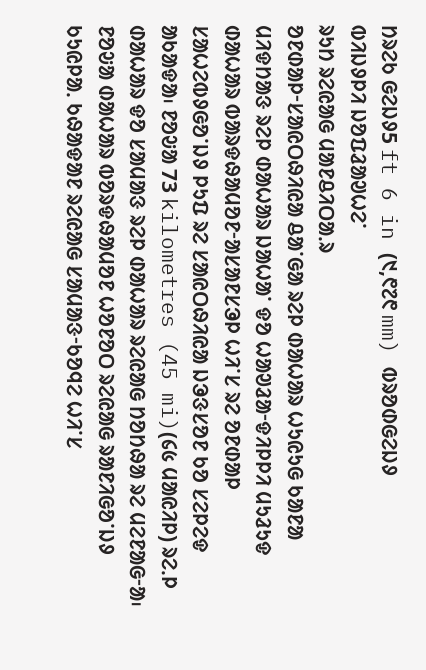ᱴᱨᱮᱠ ᱜᱮᱡᱽ5 ft 6 in (᱑,᱖᱗᱖ mm) ᱵᱨᱚᱰᱜᱮᱡᱽ
ᱵᱤᱡᱽᱞᱤ ᱡᱚᱯᱲᱟᱣᱦᱮᱸ
ᱨᱩᱴ ᱨᱮᱭᱟᱜ ᱢᱟᱱᱪᱤᱛᱟᱹᱨ
ᱚᱱᱰᱟᱞᱼᱥᱟᱭᱛᱷᱤᱭᱟ ᱪᱟᱸᱜᱟ ᱨᱮᱞ ᱰᱟᱦᱟᱨ ᱦᱩᱭᱩᱜ ᱠᱟᱱᱟ ᱢᱤᱫᱴᱟᱝ ᱨᱮᱞ ᱰᱟᱦᱟᱨ ᱡᱟᱦᱟᱸ ᱫᱚ ᱦᱟᱣᱲᱟᱼᱫᱤᱞᱞᱤ ᱢᱩᱲᱩᱫ ᱰᱟᱦᱟᱨ ᱵᱟᱨᱫᱷᱟᱢᱚᱱᱼᱟᱥᱟᱱᱥᱳᱞ ᱦᱤᱸᱥ ᱨᱮ ᱚᱱᱰᱟᱞ ᱥᱟᱦᱮᱵᱽᱜᱚᱸᱡᱽ ᱞᱩᱯ ᱨᱮ ᱥᱟᱭᱛᱷᱤᱭᱟ ᱡᱳᱝᱥᱚᱱ ᱠᱚ ᱥᱮᱞᱮᱫ ᱟᱠᱟᱫᱟ᱾ ᱱᱚᱶᱟ 73 kilometres (45 mi)(᱔᱕ ᱢᱟᱭᱤᱞ) ᱨᱮᱹᱞ ᱰᱟᱦᱟᱨ ᱫᱚ ᱥᱟᱢᱟᱝ ᱨᱮᱞ ᱰᱟᱦᱟᱨ ᱨᱮᱭᱟᱜ ᱴᱚᱴᱷᱟ ᱨᱮ ᱢᱮᱱᱟᱜᱼᱟ᱾ ᱱᱚᱶᱟ ᱰᱟᱦᱟᱨ ᱵᱚᱨᱫᱷᱟᱢᱚᱱ ᱦᱚᱱᱚᱛ ᱨᱮᱭᱟᱜ ᱨᱟᱱᱤᱜᱚᱸᱡᱽ ᱠᱩᱭᱞᱟᱹ ᱠᱷᱟᱫᱟᱱ ᱨᱮᱭᱟᱜ ᱥᱟᱢᱟᱝᱼᱠᱚᱧᱮ ᱦᱤᱸᱥ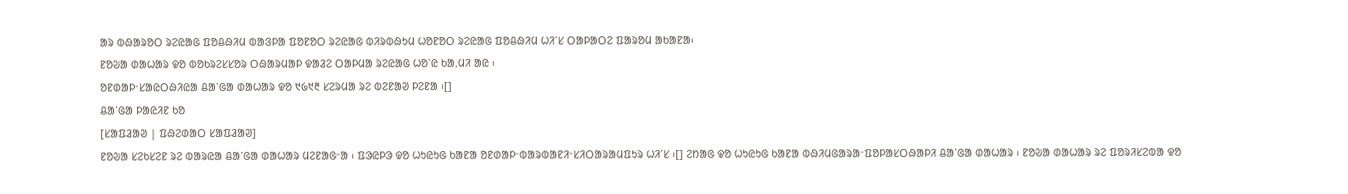ᱟᱨ ᱵᱷᱟᱨᱚᱛ ᱨᱮᱭᱟᱜ ᱯᱚᱪᱷᱤᱢ ᱵᱟᱝᱞᱟ ᱯᱚᱱᱚᱛ ᱨᱮᱭᱟᱜ ᱵᱤᱨᱵᱷᱩᱢ ᱦᱚᱱᱚᱛ ᱨᱮᱭᱟᱜ ᱯᱚᱪᱷᱤᱢ ᱦᱤᱸᱥ ᱛᱟᱞᱟᱛᱮ ᱯᱟᱨᱚᱢ ᱟᱠᱟᱱᱟ᱾
ᱱᱚᱶᱟ ᱰᱟᱦᱟᱨ ᱫᱚ ᱵᱚᱠᱨᱮᱥᱥᱚᱨ ᱛᱷᱟᱨᱢᱟᱞ ᱫᱟᱲᱮ ᱛᱟᱞᱢᱟ ᱨᱮᱭᱟᱜ ᱦᱚᱸᱭ ᱠᱟᱹᱢᱤ ᱟᱭ ᱾
ᱚᱱᱰᱟᱞᱼᱥᱟᱭᱛᱷᱤᱭᱟ ᱪᱟᱸᱜᱟ ᱰᱟᱦᱟᱨ ᱫᱚ ᱑᱙᱑᱓ ᱥᱮᱨᱢᱟ ᱨᱮ ᱵᱮᱱᱟᱣ ᱞᱮᱱᱟ ᱾[]
ᱪᱟᱸᱜᱟ ᱞᱟᱭᱤᱱ ᱠᱚ
[ᱥᱟᱯᱲᱟᱣ | ᱯᱷᱮᱰᱟᱛ ᱥᱟᱯᱲᱟᱣ]
ᱱᱚᱶᱟ ᱥᱮᱠᱥᱮᱱ ᱨᱮ ᱵᱟᱨᱭᱟ ᱪᱟᱸᱜᱟ ᱰᱟᱦᱟᱨ ᱢᱮᱱᱟᱜᱼᱟ ᱾ ᱯᱳᱭᱞᱳ ᱫᱚ ᱦᱩᱭᱩᱜ ᱠᱟᱱᱟ ᱚᱱᱰᱟᱞᱼᱵᱟᱨᱵᱟᱱᱤᱼᱥᱤᱛᱟᱨᱟᱢᱯᱩᱨ ᱦᱤᱸᱥ ᱾[] ᱮᱴᱟᱜ ᱫᱚ ᱦᱩᱭᱩᱜ ᱠᱟᱱᱟ ᱵᱷᱤᱢᱜᱟᱨᱟᱼᱯᱚᱞᱟᱥᱛᱷᱟᱞᱤ ᱪᱟᱸᱜᱟ ᱰᱟᱦᱟᱨ ᱾ ᱱᱚᱶᱟ ᱰᱟᱦᱟᱨ ᱨᱮ ᱯᱚᱨᱤᱥᱮᱵᱟ ᱫᱚ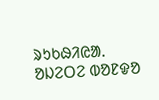ᱨᱩᱠᱷᱤᱭᱟᱹ ᱚᱡᱮᱛᱮ ᱵᱚᱱᱫᱚ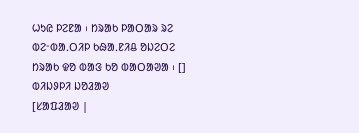ᱦᱩᱭ ᱞᱮᱱᱟ ᱾ ᱴᱨᱟᱠ ᱞᱟᱛᱟᱨ ᱨᱮ ᱵᱮᱼᱵᱟᱹᱛᱤᱞ ᱠᱷᱟᱹᱱᱤᱪ ᱚᱡᱮᱛᱮ ᱴᱨᱟᱠ ᱫᱚ ᱵᱟᱝ ᱠᱚ ᱵᱟᱛᱟᱣᱟ ᱾ []
ᱵᱤᱡᱽᱞᱤ ᱡᱚᱲᱟᱣ
[ᱥᱟᱯᱲᱟᱣ |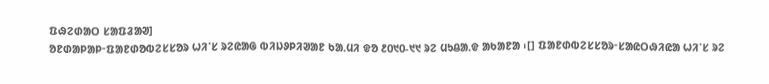ᱯᱷᱮᱰᱟᱛ ᱥᱟᱯᱲᱟᱣ]
ᱚᱱᱰᱟᱞᱟᱞᱼᱯᱟᱱᱰᱚᱵᱮᱥᱥᱚᱨ ᱦᱤᱸᱥ ᱨᱮᱭᱟᱜ ᱵᱤᱡᱽᱞᱤᱣᱟᱱ ᱠᱟᱹᱢᱤ ᱫᱚ ᱒᱐᱑᱐-᱑᱑ ᱨᱮ ᱢᱩᱪᱟᱹᱫ ᱟᱠᱟᱱᱟ ᱾[] ᱯᱟᱱᱰᱵᱮᱥᱥᱚᱨᱼᱥᱟᱭᱛᱷᱤᱭᱟ ᱦᱤᱸᱥ ᱨᱮ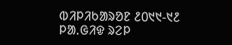ᱵᱤᱞᱤᱠᱟᱨᱚᱱ ᱒᱐᱑᱑-᱑᱒ ᱞᱟᱹᱜᱤᱫ ᱨᱮᱞ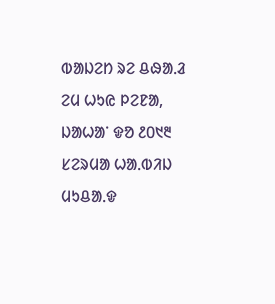ᱵᱟᱡᱮᱴ ᱨᱮ ᱪᱷᱟᱹᱲ ᱮᱢ ᱦᱩᱭ ᱞᱮᱱᱟ, ᱡᱟᱦᱟᱸ ᱫᱚ ᱒᱐᱑᱓ ᱥᱮᱨᱢᱟ ᱦᱟᱹᱵᱤᱡ ᱢᱩᱪᱟᱹᱫ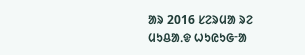ᱟᱨ 2016 ᱥᱮᱨᱢᱟ ᱨᱮ ᱢᱩᱪᱟᱹᱫ ᱦᱩᱭᱩᱜᱼᱟ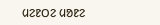ᱢᱮᱱᱛᱮ ᱢᱚᱱᱮ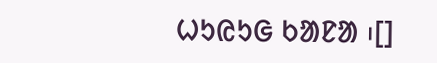ᱦᱩᱭᱩᱜ ᱠᱟᱱᱟ ᱾[]